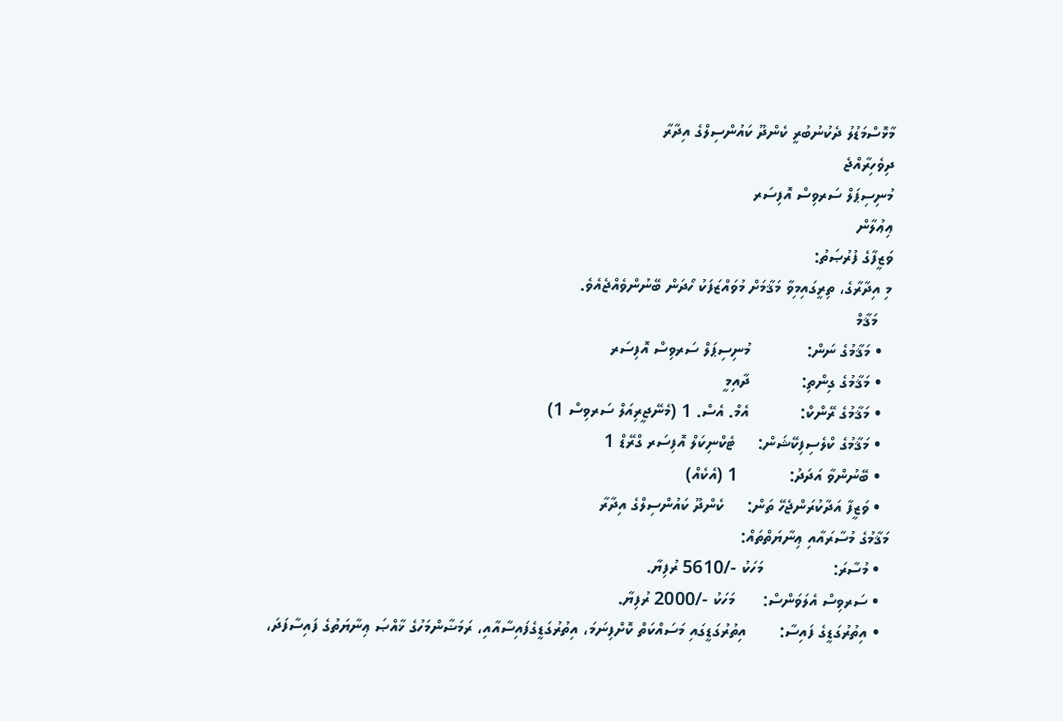މާޅޮސްމަޑުލު ދެކުނުބުރީ ކެންދޫ ކައުންސިލްގެ އިދާރާ
ދިވެހިރާއްޖެ
މުނިސިޕަލް ސަރވިސް އޮފިސަރ
ޢިޢުލާން
ވަޒީފާގެ ފުރުޞަތު:
މި އިދާރާގެ، ތިރީގައިމިވާ މަޤާމަށް މުވައްޒަފަކު ހޯދަން ބޭނުންވެއްޖެއެވެ.
   މަޤާމް
  • މަޤާމުގެ ނަން:            މުނިސިޕަލް ސަރވިސް އޮފިސަރ
  • މަޤާމުގެ ގިންތި:           ދާއިމީ
  • މަޤާމުގެ ރޭންކް:           އެމް. އެސް. 1 (މެނޭޖީރިއަލް ސަރވިސް 1)
  • މަޤާމުގެ ކްލެސިފިކޭޝަން:     ޓެކްނިކަލް އޮފިސަރ ގްރޭޑް 1
  • ބޭނުންވާ އަދަދު:           1 (އެކެއް)
  • ވަޒީފާ އަދާކުރަންޖެހޭ ތަން:     ކެންދޫ ކައުންސިލްގެ އިދާރާ
މަޤާމުގެ މުސާރައާއި ޢިނާޔަތްތައް:
  • މުސާރަ:               މަހަކު -/5610 ރުފިޔާ.
  • ސަރވިސް އެލަވަންސް:      މަހަކު -/2000 ރުފިޔާ.
  • އިތުރުގަޑީގެ ފައިސާ:       އިތުރުގަޑީގައި މަސައްކަތް ކޮށްފިނަމަ، އިތުރުގަޑީގެފައިސާއާއި، ރަމަޟާންމަހުގެ ޚާއްޞަ ޢިނާޔަތުގެ ފައިސާފަދަ،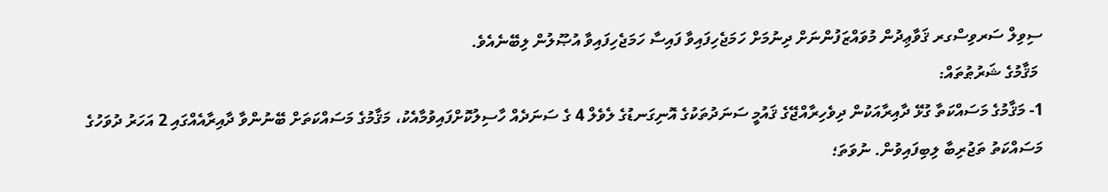ސިވިލް ސަރވިސްގރ ޤަވާޢިދުން މުވައްޒަފުންނަށް ދިނުމަށް ހަމަޖެހިފައިވާ ފައިސާ ހަމަޖެހިފައިވާ އުޞޫލުން ލިބޭނެއެވެ.
 މަޤާމުގެ ޝަރުޠުތައް:
1- މަޤާމުގެ މަސައްކަތާ ގުޅޭ ދާއިރާއަކުން ދިވެހިރާއްޖޭގެ ޤައުމީ ސަނަދުތަކުގެ އޮނިގަނޑުގެ ލެވެލް 4 ގެ ސަނަދެއް ހާސިލުކޮށްފައިވުމާއެކު، މަޤާމުގެ މަސައްކަތަށް ބޭނުންވާ ދާއިރާއެއްގައި 2 އަހަރު ދުވަހުގެ މަސައްކަތު ތަޖުރިބާ ލިބިފައިވުން. ނުވަތަ؛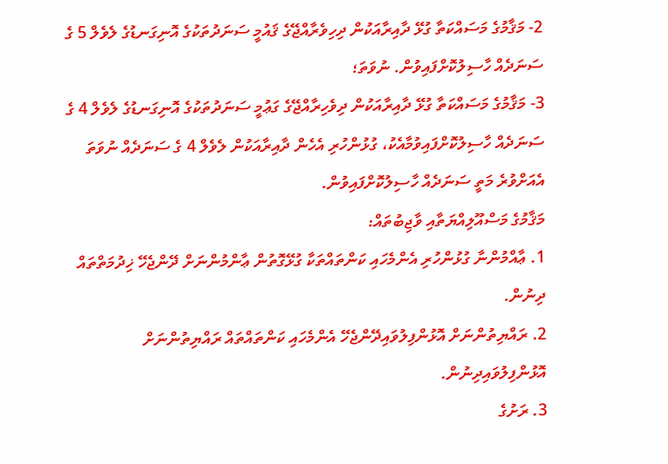2- މަޤާމުގެ މަސައްކަތާ ގުޅޭ ދާއިރާއަކުން ދިހިވެރާއްޖޭގެ ޤައުމީ ސަނަދުތަކުގެ އޮނިގަނޑުގެ ލެވެލް 5 ގެ ސަނަދެއް ހާސިލުކޮށްފައިވުން. ނުވަތަ؛
3- މަޤާމުގެ މަސައްކަތާ ގުޅޭ ދާއިރާއަކުން ދިވެހިރާއްޖޭގެ ގަޢުމީ ސަނަދުތަކުގެ އޮނިގަނޑުގެ ލެވެލް 4 ގެ ސަނަދެއް ހާސިލުކޮށްފައިވުމާއެކު، ގުޅުންހުރި އެހެން ދާއިރާއަކުން ލެވެލް 4 ގެ ސަނަދެއް ނުވަތަ އެއަށްވުރެ މަތީ ސަނަދެއް ހާސިލުކޮށްފައިވުން.
މަޤާމުގެ މަސްއޫލިއްޔަތާއި ވާޖިބުތައް:
1. ޢާއްމުންނާ ގުޅުންހުރި އެންމެހައި ކަންތައްތަކާ ގުޅޭގޮތުން ޢާންމުންނަށް ދޭންޖެހޭ ޚިދުމަތްތައް ދިނުން.
2. ރައްޔިތުންނަށް އޮޅުންފިލުވައިދޭންޖެހޭ އެންމެހައި ކަންތައްތައް ރައްޔިތުންނަށް އޮޅުންފިލުވައިދިނުން.
3. ރަށުގެ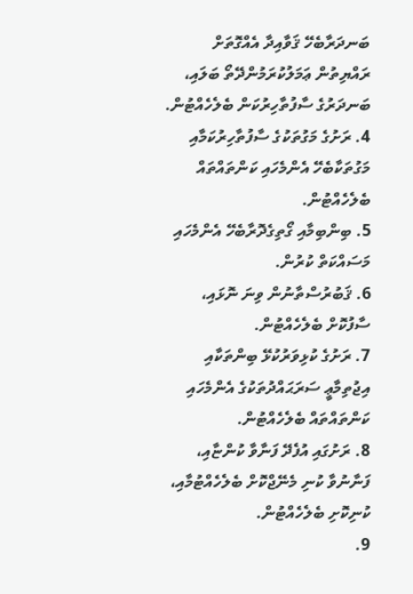ބަނދަރާބެހޭ ޤަވާއިދާ އެއްގޮތަށް ރައްޔިތުން ޢަމަލުކުރަމުންދޭތޯ ބަލައި، ބަނދަރުގެ ސާފުތާހިރުކަން ބެލެހެއްޓުން.
4. ރަށުގެ މަގުތަކުގެ ސާފުތާހިރުކަމާއި މަގުތަކާބެހޭ އެންމެހައި ކަންތައްތައް ބެލެހެއްޓުން.
5. ބިންބިމާއި ގޯތިގެދޮރާބެހޭ އެންމެހައި މަސައްކަތް ކުރުން.
6. ޤަބުރުސްތާނުން ވިނަ ނޮޅައި، ސާފުކޮށް ބެލެހެއްޓުން.
7. ރަށުގެ ކުޅިވަރުކުޅޭ ބިންތަކާއި އިޖުތިމާޢީ ސަރަޙައްދުތަކުގެ އެންމެހައި ކަންތައްތައް ބެލެހެއްޓުން.
8. ރަށުގައި އުފެދޭ ފަނާވާ ކުންޏާއި، ފަނާނުވާ ކުނި މެނޭޖްކޮށް ބެލެހެއްޓުމާއި، ކުނިކޮށި ބެލެހެއްޓުން.
9.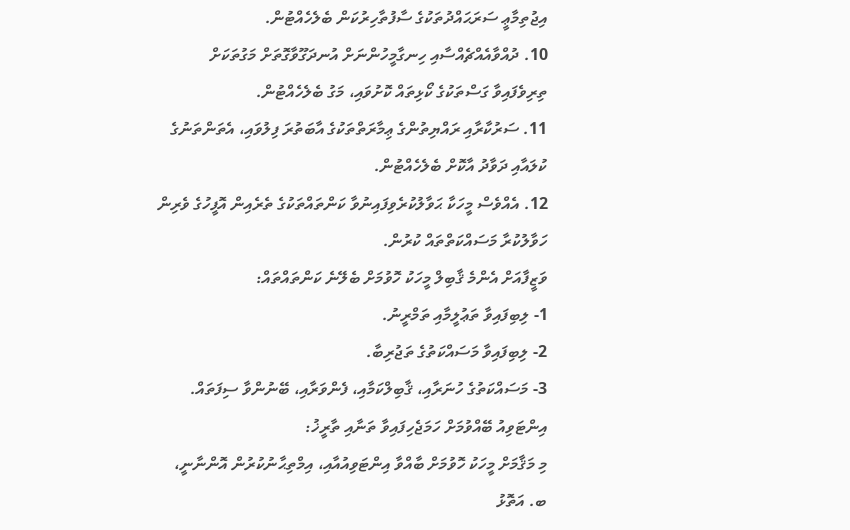އިޖުތިމާޢީ ސަރަޙައްދުތަކުގެ ސާފުތާހިރުކަން ބެލެހެއްޓުން.
10. ދުއްވާއެއްޗެއްސާއި ހިނގާމީހުންނަށް އުނދަގޫވާގޮތަށް މަގުތަކަށް ތިރިވެފައިވާ ގަސްތަކުގެ ކޯޅިތައް ކޮށުވައި، މަގު ބެލެހެއްޓުން.
11. ސަރުކާރާއި ރައްޔިތުންގެ ޢިމާރަތްތަކުގެ އާބަތުރަ ފިލުވައި، އެތަންތަނުގެ ކުލައާއި ދަވާދު އާކޮށް ބެލެހެއްޓުން.
12. އެއްވެސް މީހަކާ ޙަވާލުކުރެވިފައިނުވާ ކަންތައްތަކުގެ ތެރެއިން އޮފީހުގެ ވެރިން ހަވާލުކުރާ މަސައްކަތްތައް ކުރުން.
ވަޒީފާއަށް އެންމެ ޤާބިލް މީހަކު ހޮވުމަށް ބެލޭނެ ކަންތައްތައް:
1- ލިބިފައިވާ ތަޢުލީމާއި ތަމްރީނު.
2- ލިބިފައިވާ މަސައްކަތުގެ ތަޖުރިބާ.
3- މަސައްކަތުގެ ހުނަރާއި، ޤާބިލްކަމާއި، ފެންވަރާއި، ބޭނުންވާ ސިފަތައް.
އިންޓަވިއު ބޭއްވުމަށް ހަމަޖެހިފައިވާ ތަނާއި ތާރީޚު:
މި މަޤާމަށް މީހަކު ހޮވުމަށް ބާއްވާ އިންޓަވިއުއާއި، އިމްތިޙާނުކުރުން އޮންނާނީ، ބ. އަތޮޅު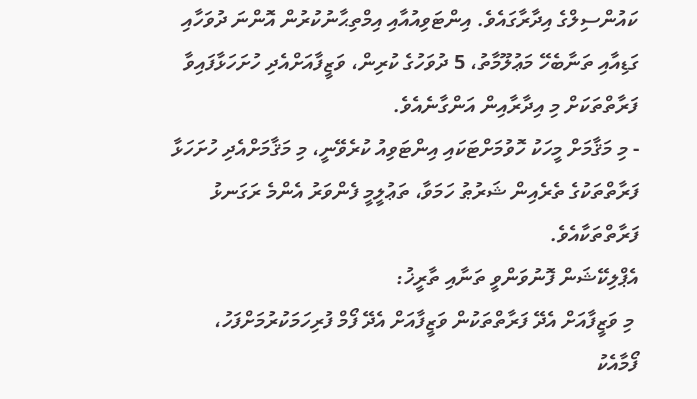ކައުންސިލްގެ އިދާރާގައެވެ. އިންޓަވިއުއާއި އިމްތިޙާނުކުރުން އޮންނަ ދުވަހާއި ގަޑިއާއި ތަނާބެހޭ މަޢުލޫމާތު، 5 ދުވަހުގެ ކުރިން، ވަޒީފާއަށްއެދި ހުށަހަޅާފައިވާ ފަރާތްތަކަށް މި އިދާރާއިން އަންގާނެއެވެ.
- މި މަޤާމަށް މީހަކު ހޮވުމަށްޓަކައި އިންޓަވިއު ކުރެވޭނީ، މި މަޤާމަށްއެދި ހުށަހަޅާ ފަރާތްތަކުގެ ތެރެއިން ޝަރުޠު ހަމަވާ، ތަޢުލީމީ ފެންވަރު އެންމެ ރަގަނޅު ފަރާތްތަކާއެވެ.
އެޕްލިކޭޝަން ފޮނުވަންވީ ތަނާއި ތާރީޚު:
 މި ވަޒީފާއަށް އެދޭ ފަރާތްތަކުން ވަޒީފާއަށް އެދޭ ފޯމް ފުރިހަމަކުރުމަށްފަހު، ފޯމާއެކު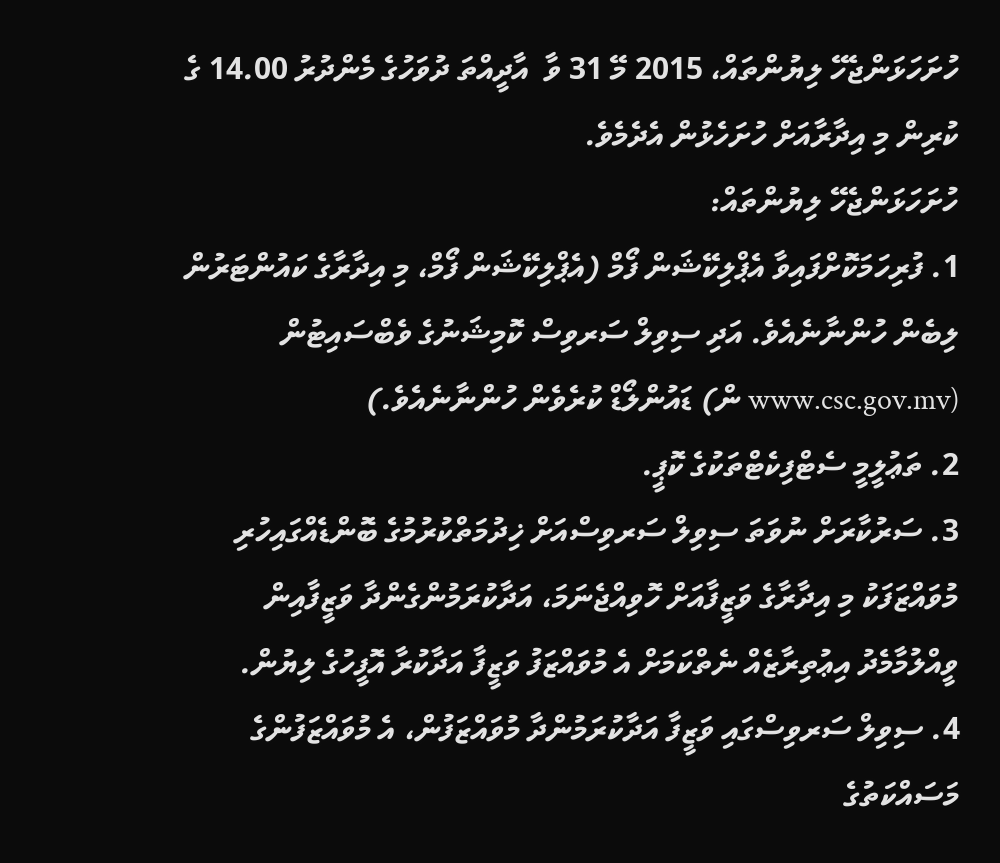ހުށަހަޅަންޖެހޭ ލިޔުންތައް، 2015 މޭ 31 ވާ  އާދީއްތަ ދުވަހުގެ މެންދުރު 14.00 ގެ ކުރިން މި އިދާރާއަށް ހުށަހެޅުން އެދެމެވެ.
ހުށަހަޅަންޖެހޭ ލިޔުންތައް:
1. ފުރިހަމަކޮށްފައިވާ އެޕްލިކޭޝަން ފޯމް (އެޕްލިކޭޝަން ފޯމް، މި އިދާރާގެ ކައުންޓަރުން ލިބެން ހުންނާނެއެވެ. އަދި ސިވިލް ސަރވިސް ކޮމިޝަނުގެ ވެބްސައިޓުން (www.csc.gov.mv ން) ޑައުންލޯޑް ކުރެވެން ހުންނާނެއެވެ.)
2. ތަޢުލީމީ ސެޓްފިކެޓްތަކުގެ ކޮޕީ.
3. ސަރުކާރަށް ނުވަތަ ސިވިލް ސަރވިސްއަށް ޚިދުމަތްކުރުމުގެ ބޮންޑެއްގައިހުރި މުވައްޒަފަކު މި އިދާރާގެ ވަޒީފާއަށް ހޮވިއްޖެނަމަ، އަދާކުރަމުންގެންދާ ވަޒީފާއިން ވީއްލުމާމެދު އިޢުތިރާޒެއް ނެތްކަމަށް އެ މުވައްޒަފު ވަޒީފާ އަދާކުރާ އޮފީހުގެ ލިޔުން.
4. ސިވިލް ސަރވިސްގައި ވަޒީފާ އަދާކުރަމުންދާ މުވައްޒަފުން، އެ މުވައްޒަފުންގެ މަސައްކަތުގެ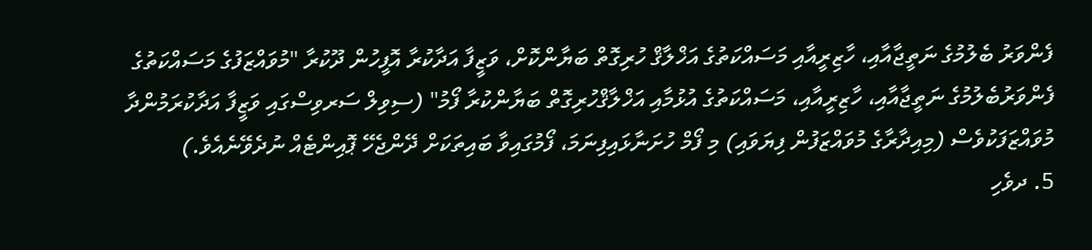ފެންވަރު ބެލުމުގެ ނަތީޖާއާއި، ހާޒިރީއާއި މަސައްކަތުގެ އަޚްލާޤް ހުރިގޮތް ބަޔާންކޮށް، ވަޒީފާ އަދާކުރާ އޮފީހުން ދޫކުރާ "މުވައްޒަފުގެ މަސައްކަތުގެ ފެންވަރުބެލުމުގެ ނަތީޖާއާއި، ހާޒިރީއާއި، މަސައްކަތުގެ އުޅުމާއި އަޚްލާޤްހުރިގޮތް ބަޔާންކުރާ ފޯމު" (ސިވިލް ސަރވިސްގައި ވަޒީފާ އަދާކުރަމުންދާ މުވައްޒަފަކުވެސް (މިއިދާރާގެ މުވައްޒަފުން ފިޔަވައި) މި ފޯމް ހުށަނާޅައިފިނަމަ، ފޯމުގައިވާ ބައިތަކަށް ދޭންޖެހޭ ޕޮއިންޓެއް ނުދެވޭނެއެވެ.)
5. ދވެހި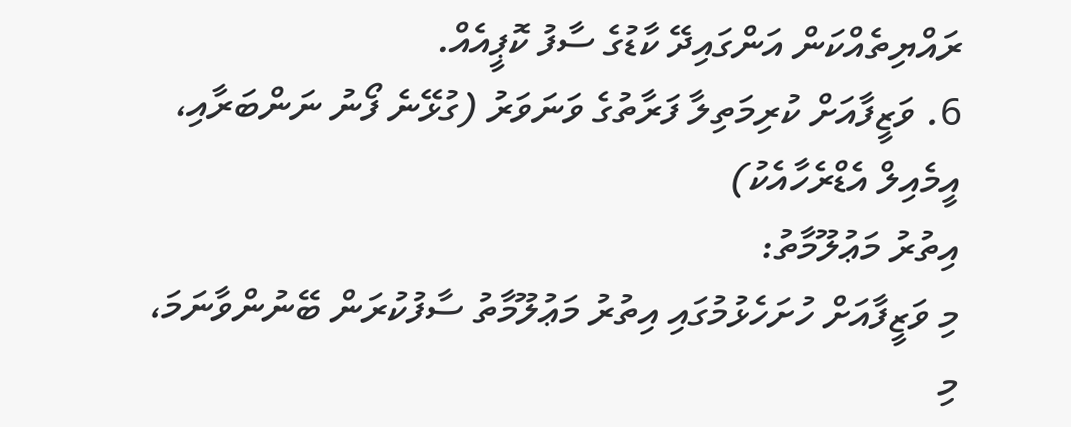ރައްޔިތެއްކަން އަންގައިދޭ ކާޑުގެ ސާފު ކޮޕީއެއް.
6. ވަޒީފާއަށް ކުރިމަތިލާ ފަރާތުގެ ވަނަވަރު (ގުޅޭނެ ފޯނު ނަންބަރާއި، އީމެއިލް އެޑްރެހާއެކު)
އިތުރު މަޢުލޫމާތު:
މި ވަޒީފާއަށް ހުށަހެޅުމުގައި އިތުރު މަޢުލޫމާތު ސާފުކުރަން ބޭނުންވާނަމަ، މި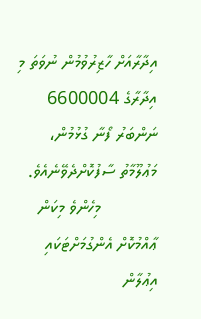އިދާރާއަށް ހާޒިރުވުމުން ނުވަތަ މި އިދާރާގެ 6600004 ނަންބަރު ފޯނާ ގުޅުމުން، މަޢުލޫމާތު ސާފުކޮށްދެވޭނެއެވެ.
            މިހެންވެ މިކަން ޢާއްމުކޮށް އެންގުމަށްޓަކައި އިޢުލާން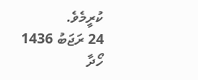ކުރީމެވެ.
24 ރަޖަބު 1436
ހޯދާ